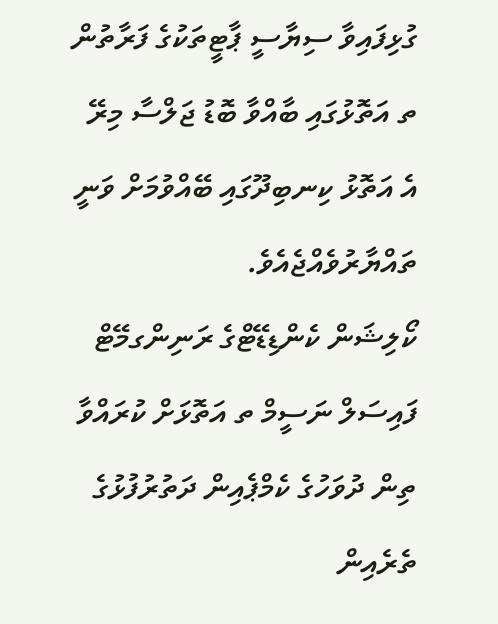ގުޅިފައިވާ ސިޔާސީ ޕާޓީތަކުގެ ފަރާތުން ތ އަތޮޅުގައި ބާއްވާ ބޮޑު ޖަލްސާ މިރޭ އެ އަތޮޅު ކިނބިދޫގައި ބޭއްވުމަށް ވަނީ ތައްޔާރުވެއްޖެއެވެ.
ކޯލިޝަން ކެންޑިޑޭޓްގެ ރަނިންގމޭޓް ފައިސަލް ނަސީމް ތ އަތޮޅަށް ކުރައްވާ ތިން ދުވަހުގެ ކެމްޕެއިން ދަތުރުފުޅުގެ ތެރެއިން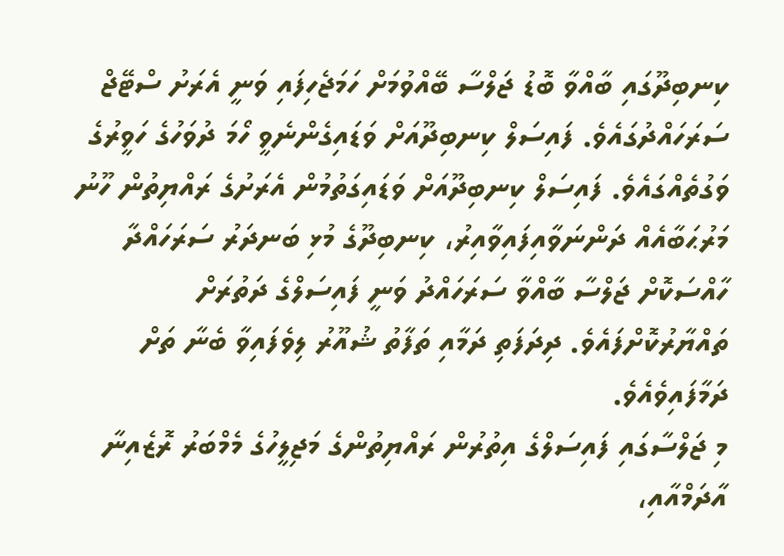ކިނބިދޫގައި ބާއްވާ ބޮޑު ޖަލްސާ ބޭއްވުމަށް ހަމަޖެހިފައި ވަނީ އެރަށު ސްޓޭޖް ސަރަހައްދުގައެވެ. ފައިސަލް ކިނބިދޫއަށް ވަޑައިގެންނެވީ ހޯމަ ދުވަހުގެ ހަވީރުގެ ވަގުތެއްގައެވެ. ފައިސަލް ކިނބިދޫއަށް ވަޑައިގަތުމުން އެރަށުގެ ރައްޔިތުން ހޫނު މަރުޙަބާއެއް ދަންނަވާއިފައިވާއިރު، ކިނބިދޫގެ މުޅި ބަނދަރު ސަރަހައްދާ ހާއްސަކޮށް ޖަލްސާ ބާއްވާ ސަރަހައްދު ވަނީ ފައިސަލްގެ ދަތުރަށް ތައްޔާރުކޮށްފައެވެ. ދިދަފަތި ދަމާއި ތަފާތު ޝުއޫރު ލިވެފައިވާ ބެނާ ތަށް ދަމާފައިވެއެވެ.
މި ޖަލްސާގައި ފައިސަލްގެ އިތުރުން ރައްޔިތުންގެ މަޖިލީހުގެ މެމްބަރު ރޮޒެއިނާ އާދަމްއާއި،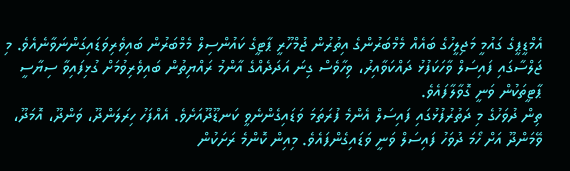އެމްޑީޕީގެ ގައުމީ މަޖިލީހުގެ ބައެއް މެމްބަރުންގެ އިތުރުން ޖުމްހޫރީ ޕާޓީގެ ކައުންސިލް މެމްބަރުން ބައިވެރިވަޑައިގަންނަވާނެއެވެ. މި ޖަލްސާގައި ފައިސަލް ވާހަކަފުޅު ދައްކަވާއިރު، ވިހާވެސް ގިނަ އަދަދެއްގެ އާންމު ރައްޔިތުން ބައިވެރިވުމަށް ގުޅިފައިވާ ސިޔާސީ ޕާޓީތަކުން ވަނީ ގޮވާލާފައެވެ.
ތިން ދުވަހުގެ މި ދަތުރުފުޅުގައި ފައިސަލް އެންމެ ފުރަތަމަ ވަޑައިގެންނެވީ ކަނޑޫދޫއަށެވެ. އެއްފަހު ހިރަލަންދޫ، ވަންދޫ، އޮމަދޫ، ވޭމަންދޫ އަށް ހޯމަ ދުވަހު ފައިސަލް ވަނީ ވަޑައިގެންފައެވެ. މިއިން ކޮންމެ ރަށަކުން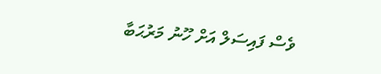ވެސް ފައިސަލް އަށް ހޫނު މަރުޙަބާ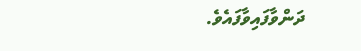ދަންވާފައިވާފައެވެ.